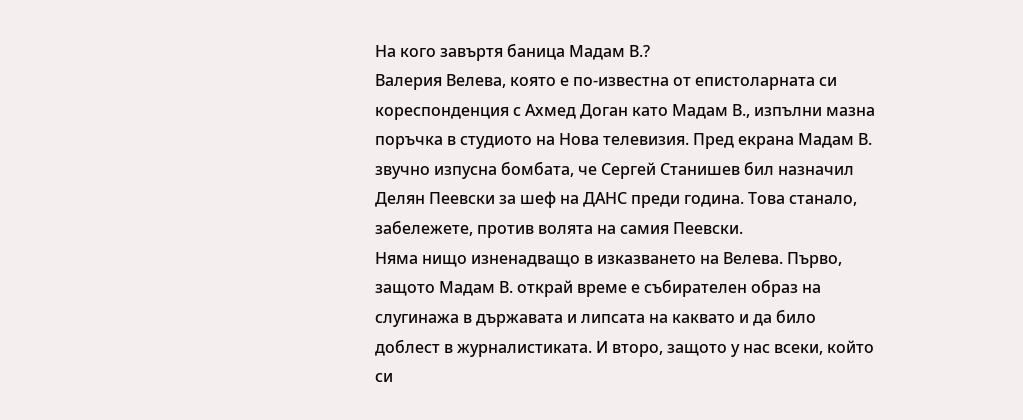На кого завъртя баница Мадам В.?
Валерия Велева, която е по-известна от епистоларната си кореспонденция с Ахмед Доган като Мадам В., изпълни мазна поръчка в студиото на Нова телевизия. Пред екрана Мадам В. звучно изпусна бомбата, че Сергей Станишев бил назначил Делян Пеевски за шеф на ДАНС преди година. Това станало, забележете, против волята на самия Пеевски.
Няма нищо изненадващо в изказването на Велева. Първо, защото Мадам В. открай време е събирателен образ на слугинажа в държавата и липсата на каквато и да било доблест в журналистиката. И второ, защото у нас всеки, който си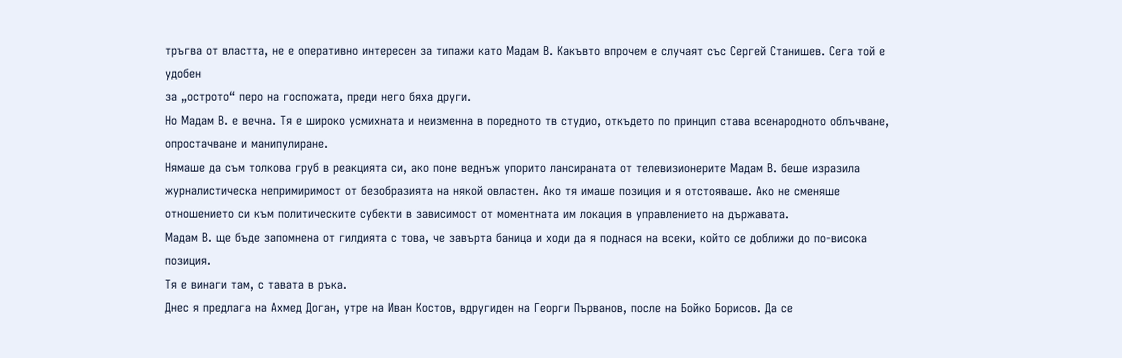тръгва от властта, не е оперативно интересен за типажи като Мадам В. Какъвто впрочем е случаят със Сергей Станишев. Сега той е удобен
за „острото“ перо на госпожата, преди него бяха други.
Но Мадам В. е вечна. Тя е широко усмихната и неизменна в поредното тв студио, откъдето по принцип става всенародното облъчване, опростачване и манипулиране.
Нямаше да съм толкова груб в реакцията си, ако поне веднъж упорито лансираната от телевизионерите Мадам В. беше изразила журналистическа непримиримост от безобразията на някой овластен. Ако тя имаше позиция и я отстояваше. Ако не сменяше отношението си към политическите субекти в зависимост от моментната им локация в управлението на държавата.
Мадам В. ще бъде запомнена от гилдията с това, че завърта баница и ходи да я поднася на всеки, който се доближи до по-висока позиция.
Тя е винаги там, с тавата в ръка.
Днес я предлага на Ахмед Доган, утре на Иван Костов, вдругиден на Георги Първанов, после на Бойко Борисов. Да се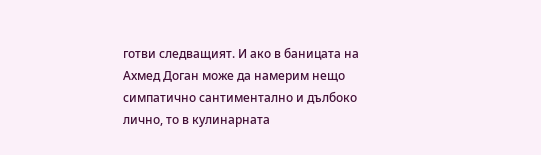готви следващият. И ако в баницата на Ахмед Доган може да намерим нещо симпатично сантиментално и дълбоко лично, то в кулинарната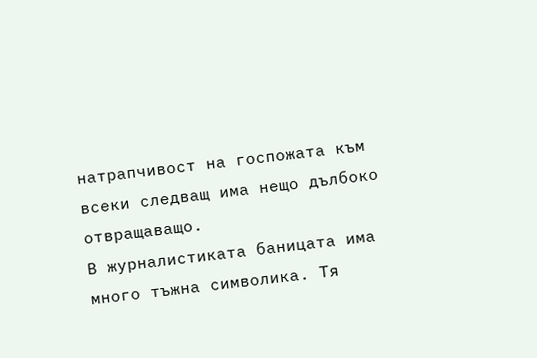натрапчивост на госпожата към всеки следващ има нещо дълбоко отвращаващо.
В журналистиката баницата има много тъжна символика. Тя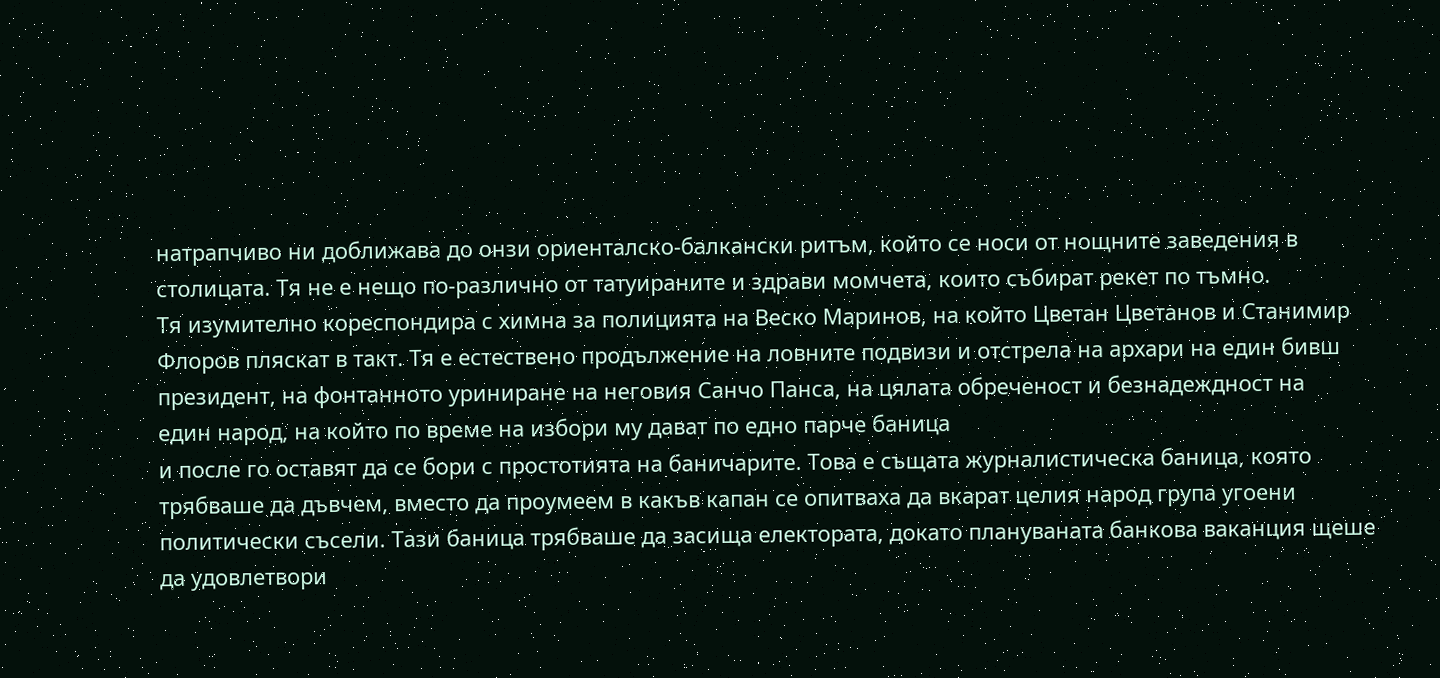натрапчиво ни доближава до онзи ориенталско-балкански ритъм, който се носи от нощните заведения в столицата. Тя не е нещо по-различно от татуираните и здрави момчета, които събират рекет по тъмно.
Тя изумително кореспондира с химна за полицията на Веско Маринов, на който Цветан Цветанов и Станимир Флоров пляскат в такт. Тя е естествено продължение на ловните подвизи и отстрела на архари на един бивш президент, на фонтанното уриниране на неговия Санчо Панса, на цялата обреченост и безнадеждност на
един народ, на който по време на избори му дават по едно парче баница
и после го оставят да се бори с простотията на баничарите. Това е същата журналистическа баница, която трябваше да дъвчем, вместо да проумеем в какъв капан се опитваха да вкарат целия народ група угоени политически съсели. Тази баница трябваше да засища електората, докато плануваната банкова ваканция щеше да удовлетвори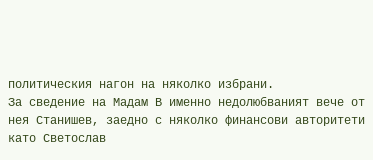политическия нагон на няколко избрани.
За сведение на Мадам В именно недолюбваният вече от нея Станишев, заедно с няколко финансови авторитети като Светослав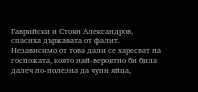Гаврийски и Стоян Александров, спасиха държавата от фалит.
Независимо от това дали се харесват на госпожата, която най-вероятно би била далеч по-полезна да чупи яйца,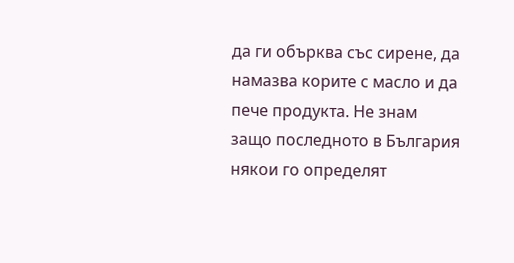да ги обърква със сирене, да намазва корите с масло и да пече продукта. Не знам защо последното в България някои го определят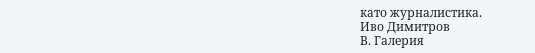като журналистика.
Иво Димитров
В. Галерия